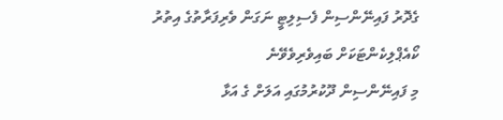ގެދޮރު ފައިނޭންސިން ފެސިލިޓީ ނަގަން ވެރިފަރާތުގެ އިތުރު ކޯއެޕްލިކެންޓަކަށް ބައިވެރިވެވޭނެ
މި ފައިނޭންސިން ދޫކުރުމުގައި އަލަށް ގެ އަޅާ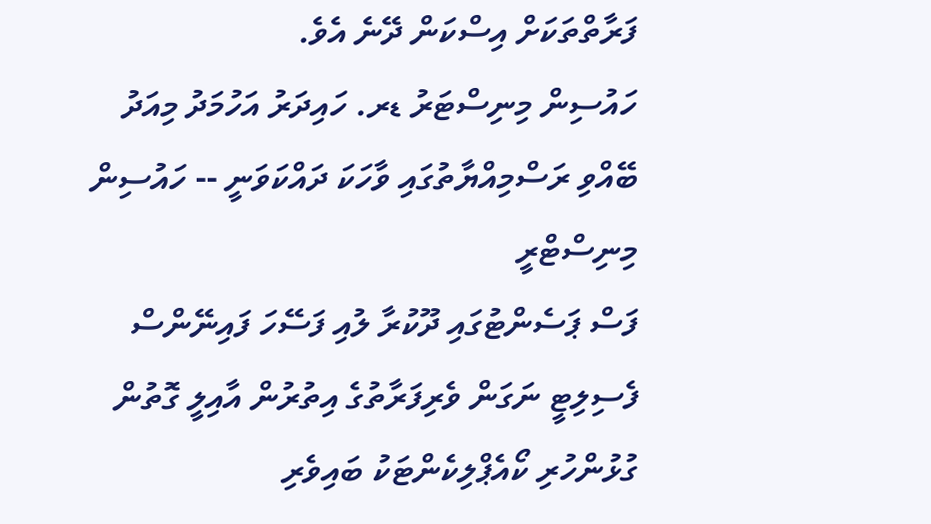ފަރާތްތަކަށް އިސްކަން ދޭނެ އެވެ.
ހައުސިން މިނިސްޓަރު ޑރ. ހައިދަރު އަހުމަދު މިއަދު ބޭއްވި ރަސްމިއްޔާތުގައި ވާހަކަ ދައްކަވަނީ -- ހައުސިން މިނިސްޓްރީ
ފަސް ޕަސެންޓުގައި ދޫކުރާ ލުއި ފަސޭހަ ފައިނޭންސް ފެސިލިޓީ ނަގަން ވެރިފަރާތުގެ އިތުރުން އާއިލީ ގޮތުން ގުޅުންހުރި ކޯއެޕްލިކެންޓަކު ބައިވެރި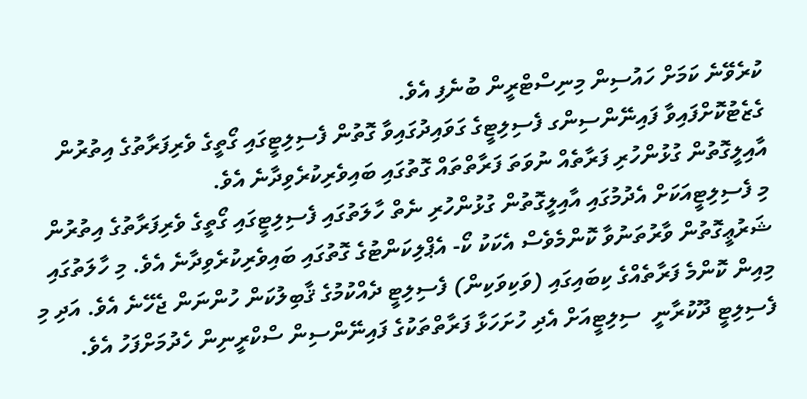ކުރެވޭނެ ކަމަށް ހައުސިން މިނިސްޓްރީން ބުނެފި އެވެ.
ގެޒެޓުކޮށްފައިވާ ފައިނޭންސިންގ ފެސިލިޓީގެ ގަވައިދުގައިވާ ގޮތުން ފެސިލިޓީގައި ގޯތީގެ ވެރިފަރާތުގެ އިތުރުން އާއިލީގޮތުން ގުޅުންހުރި ފަރާތެއް ނުވަތަ ފަރާތްތައް ގޮތުގައި ބައިވެރިކުރެވިދާނެ އެވެ.
މި ފެސިލިޓީއަކަށް އެދުމުގައި އާއިލީގޮތުން ގުޅުންހުރި ނެތް ހާލަތުގައި ފެސިލިޓީގައި ގޯތީގެ ވެރިފަރާތުގެ އިތުރުން ޝަރުޢީގޮތުން ވާރުތަނުވާ ކޮންމެވެސް އެކަކު ކޯ- އެޕްލިކަންޓުގެ ގޮތުގައި ބައިވެރިކުރެވިދާނެ އެވެ. މި ހާލަތުގައި މިއިން ކޮންމެ ފަރާތެއްގެ ކިބައިގައި (ވަކިވަކިން) ފެސިލިޓީ ދެއްކުމުގެ ޤާބިލުކަން ހުންނަން ޖެހޭނެ އެވެ. އަދި މި ފެސިލިޓީ ދޫކުރާނީ  ސިލިޓީއަށް އެދި ހުށަހަޅާ ފަރާތްތަކުގެ ފައިނޭންސިން ސްކްރީނިން ހެދުމަށްފަހު އެވެ.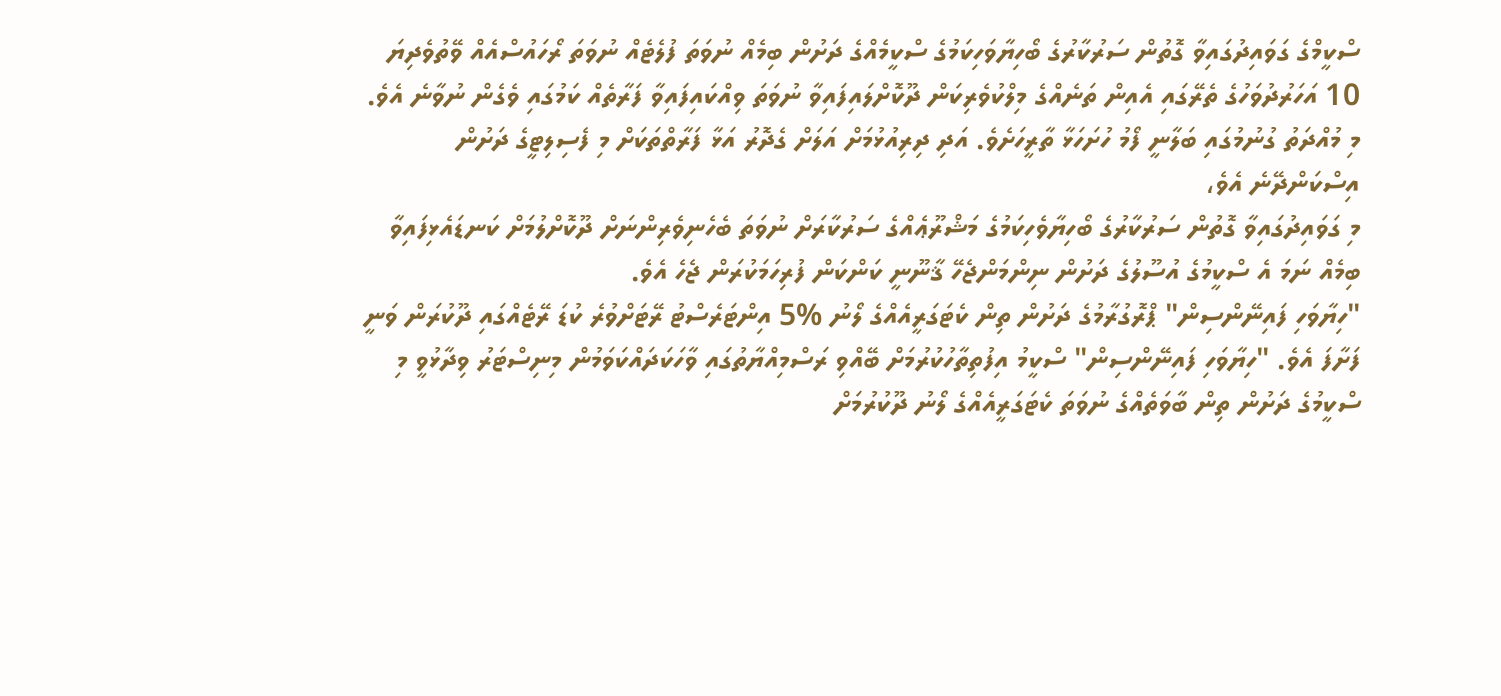ސްކީމްގެ ގަވައިދުގައިވާ ގޮތުން ސަރުކާރުގެ ބޯހިޔާވަހިކަމުގެ ސްކީމެއްގެ ދަށުން ބިމެއް ނުވަތަ ފުލެޓެއް ނުވަތަ ރޯހައުސްއެއް ވޭތުވެދިޔަ 10 އަހަރުދުވަހުގެ ތެރޭގައި އެއިން ތަނެއްގެ މިލްކުވެރިކަން ދޫކޮށްލައިފައިވާ ނުވަތަ ވިއްކައިފައިވާ ފަރާތެއް ކަމުގައި ވެގެން ނުވާނެ އެވެ.  މި މުއްދަތު ގުނުމުގައި ބަލާނީ ފޯމު ހުށަހަޅާ ތާރީހަށެވެ. އަދި ދިރިއުޅުމަށް އަލަށް ގެދޮރު އަޅާ ފަރާތްތަކަށް މި ފެސިލިޓީގެ ދަށުން އިސްކަންދޭނެ އެވެ،
މި ގަވައިދުގައިވާ ގޮތުން ސަރުކާރުގެ ބޯހިޔާވެހިކަމުގެ މަޝްރޫޢެއްގެ ސަރުކާރަށް ނުވަތަ ބެހެނިވެރިންނަށް ދޫކޮށްލުމަށް ކަނޑައެޅިފައިވާ ބިމެއް ނަމަ އެ ސްކީމުގެ އުސޫލުގެ ދަށުން ނިންމަންޖެހޭ ޤާނޫނީ ކަންކަން ފުރިހަމަކުރަން ޖެހެ އެވެ.
"ހިޔާވަހި ފައިނޭންސިން" ޕްރޮގުރާމުގެ ދަށުން ތިން ކެޓަގަރީއެއްގެ ލޯނު %5 އިންޓަރެސްޓު ރޭޓަށްވުރެ ކުޑަ ރޭޓެއްގައި ދޫކުރަން ވަނީ ފަށާފަ އެވެ. "ހިޔާވަހި ފައިނޭންސިން" ސްކީމު އިފުތިތާހުކުރުމަށް ބޭއްވި ރަސްމިއްޔާތުގައި ވާހަކަދައްކަވަމުން މިނިސްޓަރު ވިދާޅުވީ މި ސްކީމުގެ ދަށުން ތިން ބާވަތެއްގެ ނުވަތަ ކެޓަގަރީއެއްގެ ލޯނު ދޫކުރުމަށް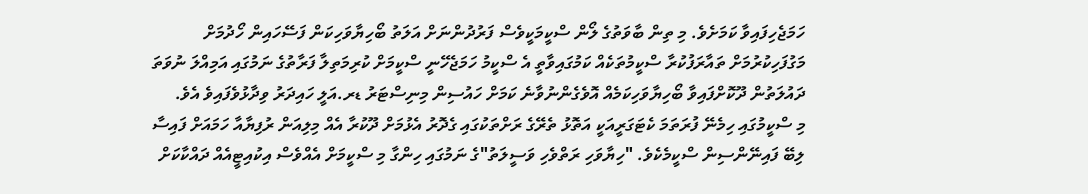ހަމަޖެހިފައިވާ ކަމަށެވެ. މި ތިން ބާވަތުގެ ލޯން ސްކީމަކީވެސް ފަރުދުންނަށް އަލަތު ބޯހިޔާވަހިކަން ފަސޭހައިން ހޯދުމަށް މަގުފަހިކުރުމަށް ތައާރަފުކުރާ ސްކީމުތަކެއް ކަމުގައިވާތީ އެ ސްކީމު ހަމަޖެހޭނީ ސްކީމަށް ކުރިމަތިލާ ފަރާތުގެ ނަމުގައި އަމިއްލަ ނުވަތަ ދައުލަތުން ދޫކޮށްފައިވާ ބޯހިޔާވަހިކަމެއް އޮވެގެންނުވާނެ ކަމަށް ހައުސިން މިނިސްޓަރު ޑރ.އަލީ ހައިދަރު ވިދާޅުވެފައިވެ އެވެ.
މި ސްކީމުގައި ހިމެނޭ ފުރަތަމަ ކެޓަގަރީއަކީ އަތޮޅު ތެރޭގެ ރަށްތަކުގައި ގެދޮރު އެޅުމަށް ދޫކުރާ އެއް މިލިއަން ރުފިޔާއާ ހަމައަށް ފައިސާ ލިބޭ ފައިނޭންސިން ސްކީމެކެވެ. "ހިޔާވަހި ރަތްވެހި ވަސީލަތު"ގެ ނަމުގައި ހިންގާ މި ސްކީމަށް އެއްވެސް އިކުއިޓީއެއް ދައްކާކަށް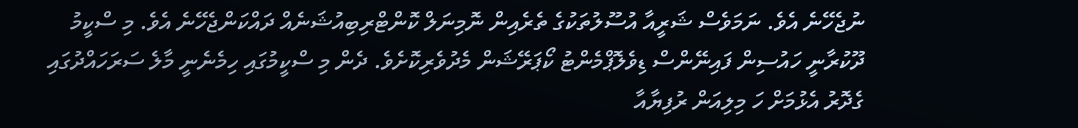ނުޖެހޭނެ އެވެ. ނަމަވެސް ޝަރީއާ އުސޫލުތަކުގެ ތެރެއިން ނޮމިނަލް ކޮންޓްރިބިއުޝަނެއް ދައްކަންޖެހޭނެ އެވެ. މި ސްކީމު ދޫކުރާނީ ހައުސިން ފައިނޭންސް ޑިވެލޮޕްމެންޓު ކޯޕަރޭޝަން މެދުވެރިކޮށެވެ. ދެން މި ސްކީމުގައި ހިމެނެނީ މާލެ ސަރަހައްދުގައި ގެދޮރު އެޅުމަށް ހަ މިލިއަން ރުފިޔާއާ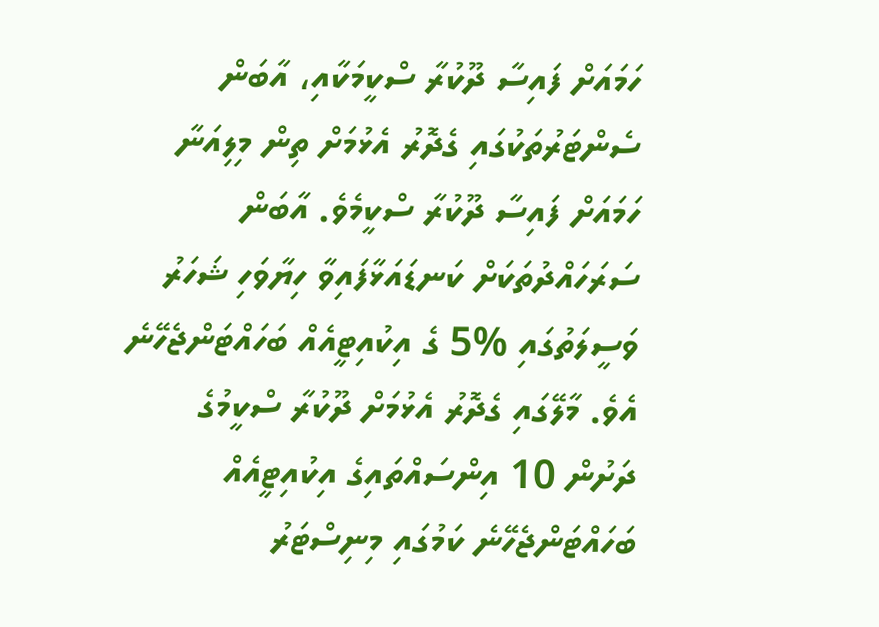ހަމައަށް ފައިސާ ދޫކުރާ ސްކީމަކާއި، އާބަން ސެންޓަރުތަކުގައި ގެދޮރު އެޅުމަށް ތިން މިލިއަނާ ހަމައަށް ފައިސާ ދޫކުރާ ސްކީމެވެ. އާބަން ސަރަހައްދުތަކަށް ކަނޑައަޅާފައިވާ ހިޔާވަހި ޝަހަރު ވަސީލަތުގައި %5 ގެ އިކުއިޓީއެއް ބަހައްޓަންޖެހޭނެ އެވެ. މާލޭގައި ގެދޮރު އެޅުމަށް ދޫކުރާ ސްކީމުގެ ދަށުން 10 އިންސައްތައިގެ އިކުއިޓީއެއް ބަހައްޓަންޖެހޭނެ ކަމުގައި މިނިސްޓަރު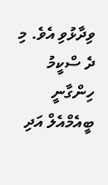ވިދާޅުވި އެވެ. މި ދެ ސްކީމު ހިންގާނީ ބީއެމްއެލް އަދި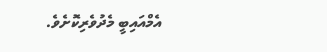އެމްއައިބީ މެދުވެރިކޮށެވެ.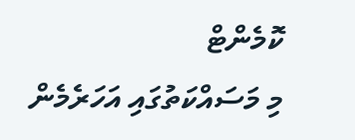ކޮމެންޓް
މި މަސައްކަތުގައި އަހަރެމެން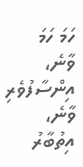ހަމަ ހަމަ ވާނެ، އިންސާފުވެރި ވާނެ، އިތުބާރު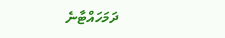ދަމަހައްޓާނެ